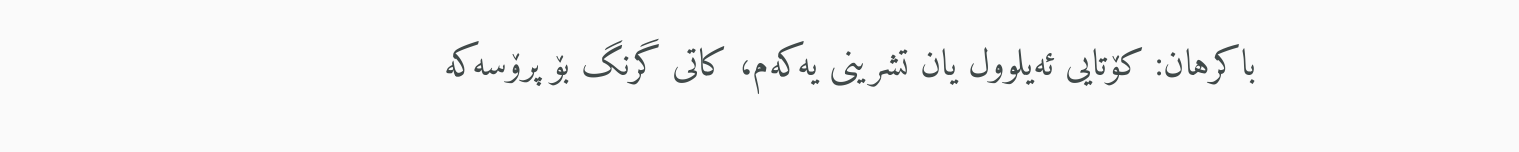باکرهان: کۆتایی ئەیلوول یان تشرینی یەکەم، کاتی گرنگ بۆ پرۆسەکە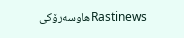Rastinewsهاوسەرۆکی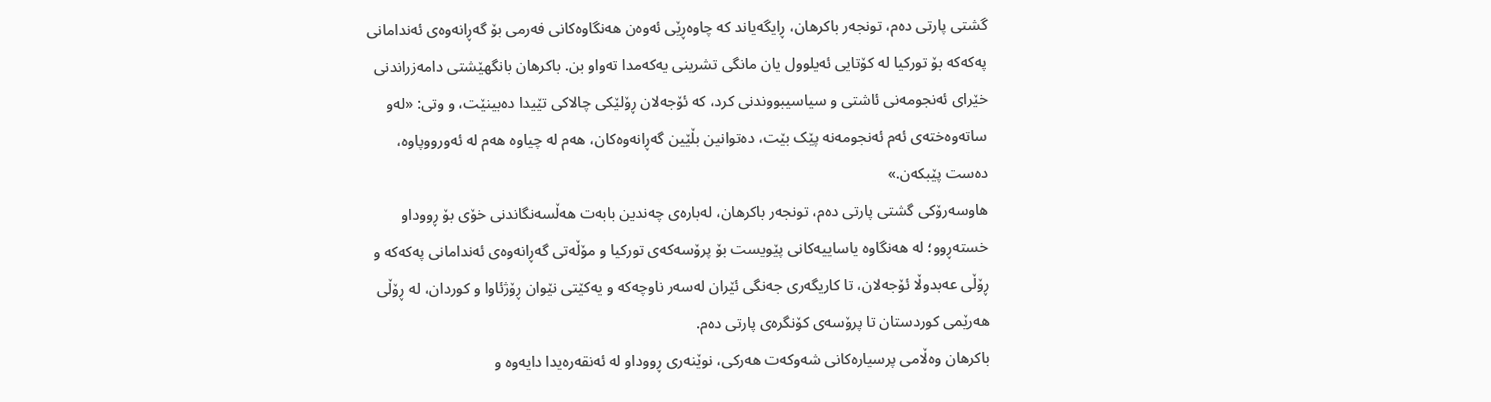گشتی پارتی دەم، تونجەر باکرهان، ڕایگەیاند کە چاوەڕێی ئەوەن هەنگاوەکانی فەرمی بۆ گەڕانەوەی ئەندامانی پەکەکە بۆ تورکیا لە کۆتایی ئەیلوول یان مانگی تشرینی یەکەمدا تەواو بن. باکرهان بانگهێشتی دامەزراندنی خێرای ئەنجومەنی ئاشتی و سیاسیبووندنی کرد، کە ئۆجەلان ڕۆلێکی چالاکی تێیدا دەبینێت، و وتی: «لەو ساتەوەختەی ئەم ئەنجومەنە پێک بێت، دەتوانین بڵێین گەڕانەوەکان، هەم لە چیاوە هەم لە ئەورووپاوە، دەست پێبکەن.»
هاوسەرۆکی گشتی پارتی دەم، تونجەر باکرهان، لەبارەی چەندین بابەت هەڵسەنگاندنی خۆی بۆ ڕووداو خستەڕوو؛ لە هەنگاوە یاساییەکانی پێویست بۆ پرۆسەکەی تورکیا و مۆڵەتی گەڕانەوەی ئەندامانی پەکەکە و ڕۆڵی عەبدوڵا ئۆجەلان، تا کاریگەری جەنگی ئێران لەسەر ناوچەکە و یەکێتی نێوان ڕۆژئاوا و کوردان، لە ڕۆڵی هەرێمی کوردستان تا پرۆسەی کۆنگرەی پارتی دەم.
باکرهان وەڵامی پرسیارەکانی شەوکەت هەرکی، نوێنەری ڕووداو لە ئەنقەرەیدا دایەوە و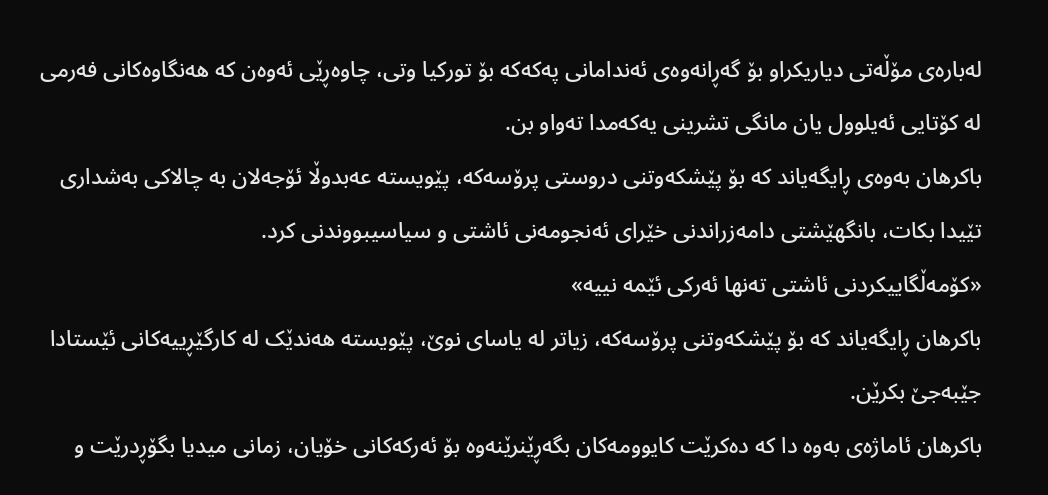لەبارەی مۆڵەتی دیاریکراو بۆ گەڕانەوەی ئەندامانی پەکەکە بۆ تورکیا وتی، چاوەڕێی ئەوەن کە هەنگاوەکانی فەرمی لە کۆتایی ئەیلوول یان مانگی تشرینی یەکەمدا تەواو بن.
باکرهان بەوەی ڕایگەیاند کە بۆ پێشکەوتنی دروستی پرۆسەکە، پێویستە عەبدوڵا ئۆجەلان بە چالاکی بەشداری تێیدا بکات، بانگهێشتی دامەزراندنی خێرای ئەنجومەنی ئاشتی و سیاسیبووندنی کرد.
«کۆمەڵگاییکردنی ئاشتی تەنها ئەرکی ئێمە نییە»
باکرهان ڕایگەیاند کە بۆ پێشکەوتنی پرۆسەکە، زیاتر لە یاسای نوێ، پێویستە هەندێک لە کارگێڕییەکانی ئێستادا جێبەجێ بکرێن.
باکرهان ئاماژەی بەوە دا کە دەکرێت کایوومەکان بگەڕێنرێنەوە بۆ ئەرکەکانی خۆیان، زمانی میدیا بگۆڕدرێت و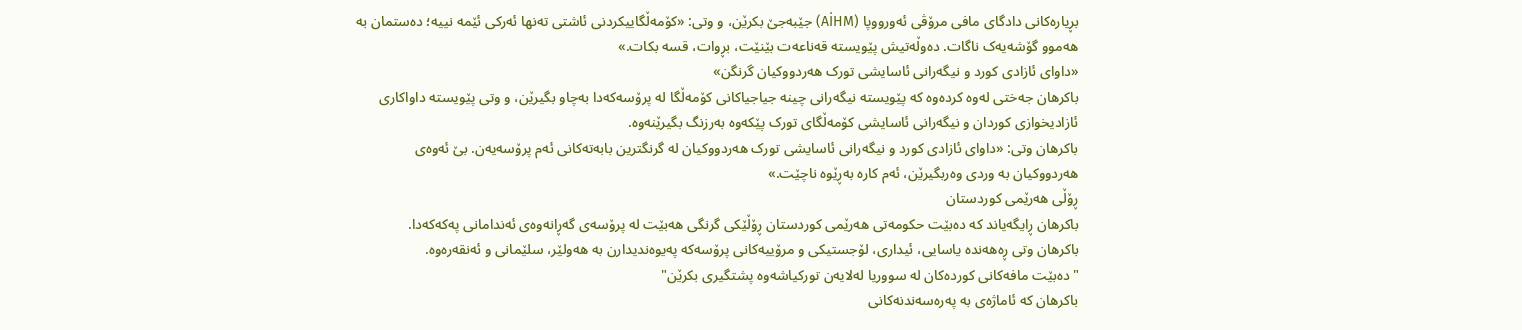بڕیارەکانی دادگای مافی مرۆڤی ئەورووپا (AİHM) جێبەجێ بکرێن، و وتی: «کۆمەڵگاییکردنی ئاشتی تەنها ئەرکی ئێمە نییە؛ دەستمان بە هەموو گۆشەیەک ناگات. دەوڵەتیش پێویستە قەناعەت بێنێت، بڕوات، قسە بکات.»
«داوای ئازادی کورد و نیگەرانی ئاسایشی تورک هەردووکیان گرنگن»
باکرهان جەختی لەوە کردەوە کە پێویستە نیگەرانی چینە جیاجیاکانی کۆمەڵگا لە پرۆسەکەدا بەچاو بگیرێن، و وتی پێویستە داواکاری ئازادیخوازی کوردان و نیگەرانی ئاسایشی کۆمەڵگای تورک پێکەوە بەرزنگ بگیرێنەوە.
باکرهان وتی: «داوای ئازادی کورد و نیگەرانی ئاسایشی تورک هەردووکیان لە گرنگترین بابەتەکانی ئەم پرۆسەیەن. بێ ئەوەی هەردووکیان بە وردی وەربگیرێن، ئەم کارە بەڕێوە ناچێت.»
ڕۆڵی هەرێمی کوردستان
باکرهان ڕایگەیاند کە دەبێت حکومەتی هەرێمی کوردستان ڕۆڵێکی گرنگی هەبێت لە پرۆسەی گەڕانەوەی ئەندامانی پەکەکەدا.
باکرهان وتی ڕەهەندە یاسایی، ئیداری، لۆجستیکی و مرۆییەکانی پرۆسەکە پەیوەندیدارن بە هەولێر، سلێمانی و ئەنقەرەوە.
"دەبێت مافەکانی کوردەکان لە سووریا لەلایەن تورکیاشەوە پشتگیری بکرێن"
باکرهان کە ئاماژەی بە پەرەسەندنەکانی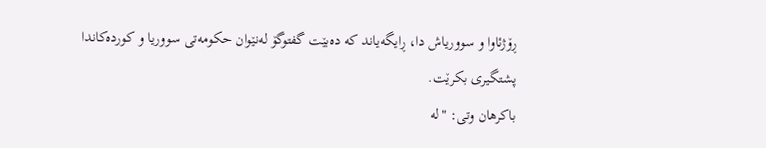ڕۆژئاوا و سووریاش دا، ڕایگەیاند کە دەبێت گفتوگۆ لەنێوان حکومەتی سووریا و کوردەکاندا پشتگیری بکرێت.
باکرهان وتی: "لە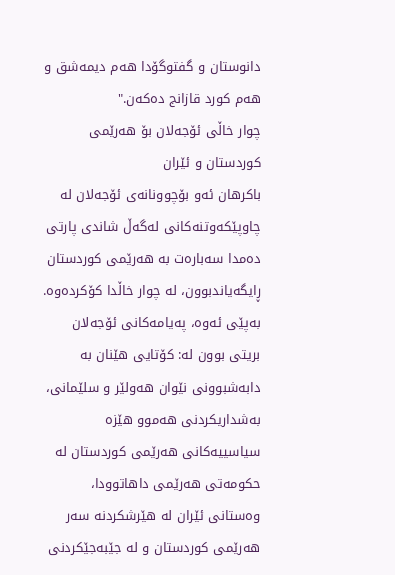دانوستان و گفتوگۆدا هەم دیمەشق و هەم کورد قازانج دەکەن."
چوار خاڵی ئۆجەلان بۆ هەرێمی کوردستان و ئێران
باکرهان ئەو بۆچوونانەی ئۆجەلان لە چاوپێکەوتنەکانی لەگەڵ شاندی پارتی دەمدا سەبارەت بە هەرێمی کوردستان ڕایگەیاندبوون، لە چوار خاڵدا کۆکردەوە.
بەپێی ئەوە، پەیامەکانی ئۆجەلان بریتی بوون لە: کۆتایی هێنان بە دابەشبوونی نێوان هەولێر و سلێمانی، بەشداریکردنی هەموو هێزە سیاسییەکانی هەرێمی کوردستان لە حکومەتی هەرێمی داهاتوودا، وەستانی ئێران لە هێرشکردنە سەر هەرێمی کوردستان و لە جێبەجێکردنی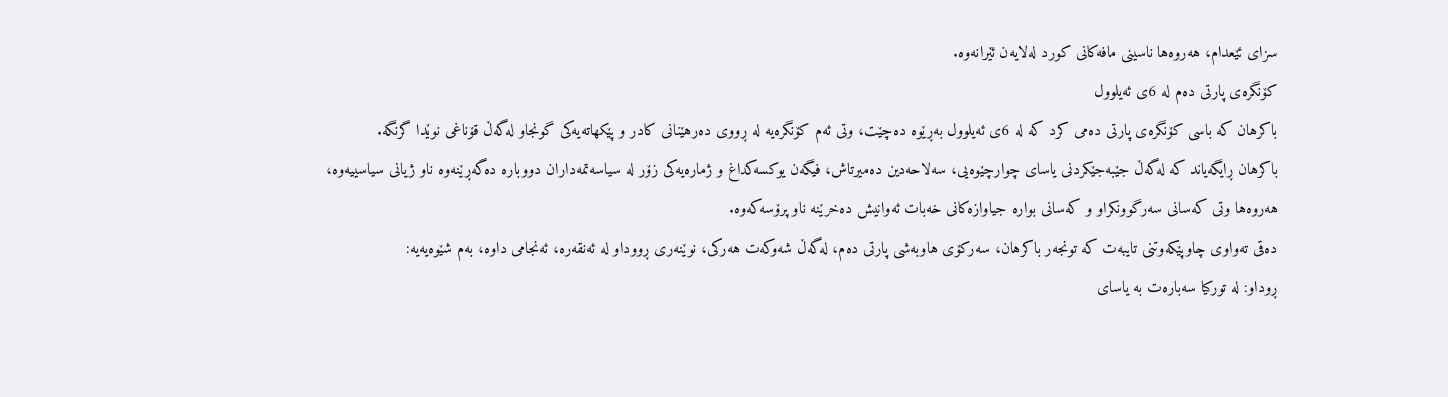سزای ئێعدام، هەروەها ناسینی مافەکانی کورد لەلایەن ئێرانەوە.
کۆنگرەی پارتی دەم لە 6ی ئەیلوول
باکرهان کە باسی کۆنگرەی پارتی دەمی کرد کە لە 6ی ئەیلوول بەڕێوە دەچێت، وتی ئەم کۆنگرەیە لە ڕووی دەرهێنانی کادر و پێکهاتەیەکی گونجاو لەگەڵ قۆناغی نوێدا گرنگە.
باکرهان ڕایگەیاند کە لەگەڵ جێبەجێکردنی یاسای چوارچێوەیی، سەلاحەدین دەمیرتاش، فیگەن یوکسەکداغ و ژمارەیەکی زۆر لە سیاسەتمەداران دووبارە دەگەڕێنەوە ناو ژیانی سیاسییەوە، هەروەها وتی کەسانی سەرگوونکراو و کەسانی بوارە جیاوازەکانی خەبات ئەوانیش دەخرێنە ناو پرۆسەکەوە.
دەقی تەواوی چاوپێکەوتنی تایبەت کە تونجەر باکرهان، سەرکۆی هاوبەشی پارتی دەم، لەگەڵ شەوکەت هەرکی، نوێنەری ڕووداو لە ئەنقەرە، ئەنجامی داوە، بەم شێوەیەیە:
ڕوداو: لە تورکیا سەبارەت بە یاسای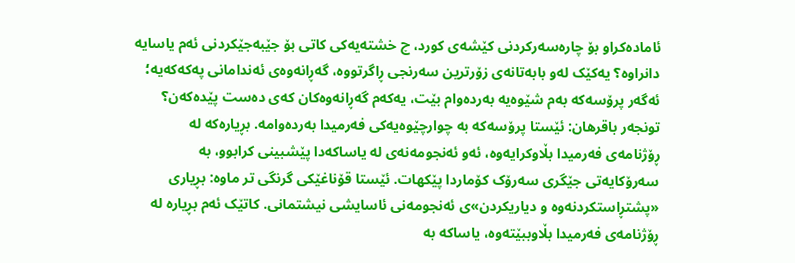ئامادەکراو بۆ چارەسەرکردنی کێشەی کورد، چ خشتەیەکی کاتی بۆ جێبەجێکردنی ئەم یاسایە دانراوە؟ یەکێک لەو بابەتانەی زۆرترین سەرنجی ڕاگرتووە، گەڕانەوەی ئەندامانی پەکەکەیە؛ ئەگەر پرۆسەکە بەم شێوەیە بەردەوام بێت، یەکەم گەڕانەوەکان کەی دەست پێدەکەن؟
تونجەر باقرهان: ئێستا پرۆسەکە بە چوارچێوەیەکی فەرمیدا بەردەوامە. بڕیارەکە لە ڕۆژنامەی فەرمیدا بڵاوکرایەوە، ئەو ئەنجومەنەی لە یاساکەدا پێشبینی کرابوو، بە سەرۆکایەتی جێگری سەرۆک کۆماردا پێکهات. ئێستا قۆناغێکی گرنگی تر ماوە: بڕیاری «پشتڕاستکردنەوە و دیاریکردن»ی ئەنجومەنی ئاسایشی نیشتمانی. کاتێک ئەم بڕیارە لە ڕۆژنامەی فەرمیدا بڵاوببێتەوە، یاساکە بە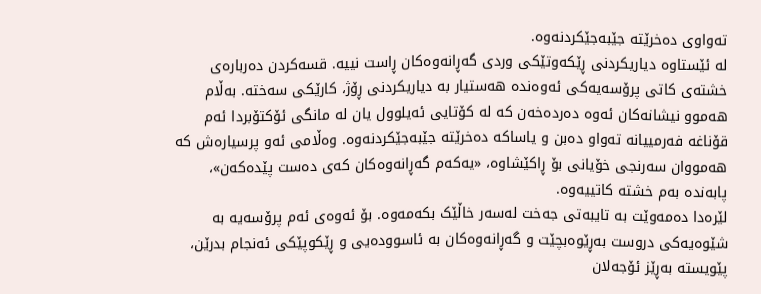تەواوی دەخرێتە جێبەجێکردنەوە.
لە ئێستاوە دیاریکردنی ڕێکەوتێکی وردی گەڕانەوەکان ڕاست نییە. قسەکردن دەربارەی خشتەی کاتی پرۆسەیەکی ئەوەندە هەستیار بە دیاریکردنی ڕۆژ، کارێکی سەختە. بەڵام هەموو نیشانەکان ئەوە دەردەخەن کە لە کۆتایی ئەیلوول یان لە مانگی ئۆکتۆبردا ئەم قۆناغە فەرمییانە تەواو دەبن و یاساکە دەخرێتە جێبەجێکردنەوە. وەڵامی ئەو پرسیارەش کە هەمووان سەرنجی خۆیانی بۆ ڕاکێشاوە، «یەکەم گەڕانەوەکان کەی دەست پێدەکەن»، پابەندە بەم خشتە کاتییەوە.
لێرەدا دەمەوێت بە تایبەتی جەخت لەسەر خاڵێک بکەمەوە. بۆ ئەوەی ئەم پرۆسەیە بە شێوەیەکی دروست بەڕێوەبچێت و گەڕانەوەکان بە ئاسوودەیی و ڕێکوپێکی ئەنجام بدرێن، پێویستە بەڕێز ئۆجەلان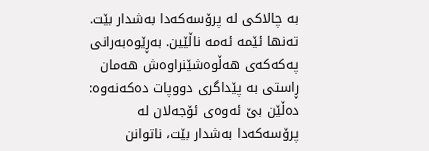بە چالاکی لە پرۆسەکەدا بەشدار بێت. تەنها ئێمە ئەمە ناڵێین. بەڕێوەبەرانی پەکەکەی هەڵوەشێنراوەش هەمان ڕاستی بە پێداگری دووپات دەکەنەوە: دەڵێن بێ ئەوەی ئۆجەلان لە پرۆسەکەدا بەشدار بێت، ناتوانن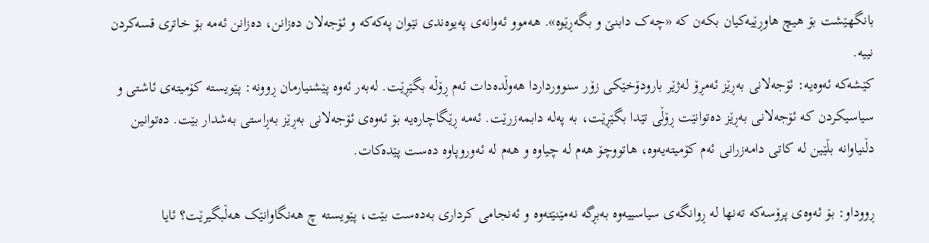بانگهێشت بۆ هیچ هاوڕێیەکیان بکەن کە «چەک دابنێ و بگەڕێوە». هەموو ئەوانەی پەیوەندی نێوان پەکەکە و ئۆجەلان دەزانن، دەزانن ئەمە بۆ خاتری قسەکردن نییە.
کێشەکە ئەوەیە: ئۆجەلانی بەڕێز ئەمڕۆ لەژێر بارودۆخێکی زۆر سنوورداردا هەوڵدەدات ئەم ڕۆڵە بگێڕێت. لەبەر ئەوە پێشنیارمان ڕوونە: پێویستە کۆمیتەی ئاشتی و سیاسیکردن کە ئۆجەلانی بەڕێز دەتوانێت ڕۆڵی تێدا بگێڕێت، بە پەلە دابمەزرێت. ئەمە ڕێگاچارەیە بۆ ئەوەی ئۆجەلانی بەڕێز بەڕاستی بەشدار بێت. دەتوانین دڵنیاوانە بڵێین لە کاتی دامەزرانی ئەم کۆمیتەیەوە، هاتووچۆ هەم لە چیاوە و هەم لە ئەوروپاوە دەست پێدەکات.

ڕووداو: بۆ ئەوەی پرۆسەکە تەنها لە ڕوانگەی سیاسییەوە بەبڕگە نەمێنێتەوە و ئەنجامی کرداری بەدەست بێت، پێویستە چ هەنگاوانێک هەڵبگیرێت؟ ئایا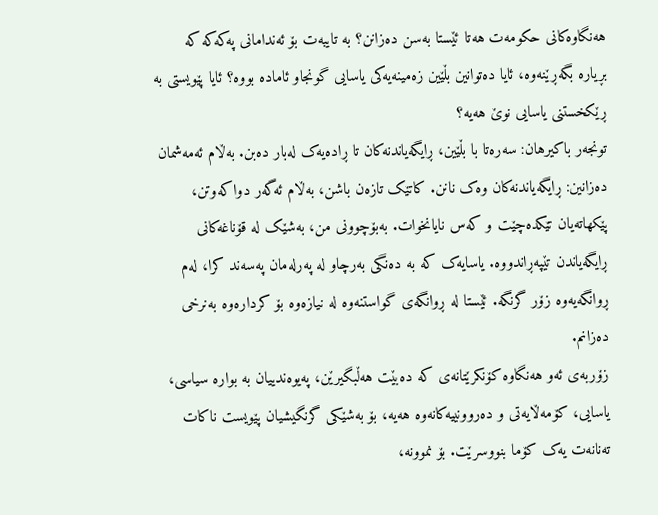هەنگاوەکانی حکومەت هەتا ئێستا بەسن دەزانن؟ بە تایبەت بۆ ئەندامانی پەکەکە کە بڕیارە بگەڕێنەوە، ئایا دەتوانین بڵێین زەمینەیەکی یاسایی گونجاو ئامادە بووە؟ ئایا پێویستی بە ڕێکخستنی یاسایی نوێ هەیە؟
تونجەر باکیرهان: سەرەتا با بڵێین، ڕایگەیاندنەکان تا ڕادەیەک لەبار دەبن. بەڵام ئەمەشمان دەزانین: ڕایگەیاندنەکان وەک نانن. کاتێک تازەن باشن، بەڵام ئەگەر دواکەوتن، پێکهاتەیان تێکدەچێت و کەس نایانخوات. بەبۆچوونی من، بەشێک لە قۆناغەکانی ڕایگەیاندن تێپەڕاندووە. یاسایەک کە بە دەنگی بەرچاو لە پەرلەمان پەسەند کرا، لەم ڕوانگەیەوە زۆر گرنگە. ئێستا لە ڕوانگەی گواستنەوە لە نیازەوە بۆ کردارەوە بەنرخی دەزانم.
زۆربەی ئەو هەنگاوە کۆنکرێتانەی کە دەبێت هەڵبگیرێن، پەیوەندییان بە بوارە سیاسی، یاسایی، کۆمەڵایەتی و دەروونییەکانەوە هەیە، بۆ بەشێکی گرنگیشیان پێویست ناکات تەنانەت یەک کۆما بنووسرێت. بۆ نموونە،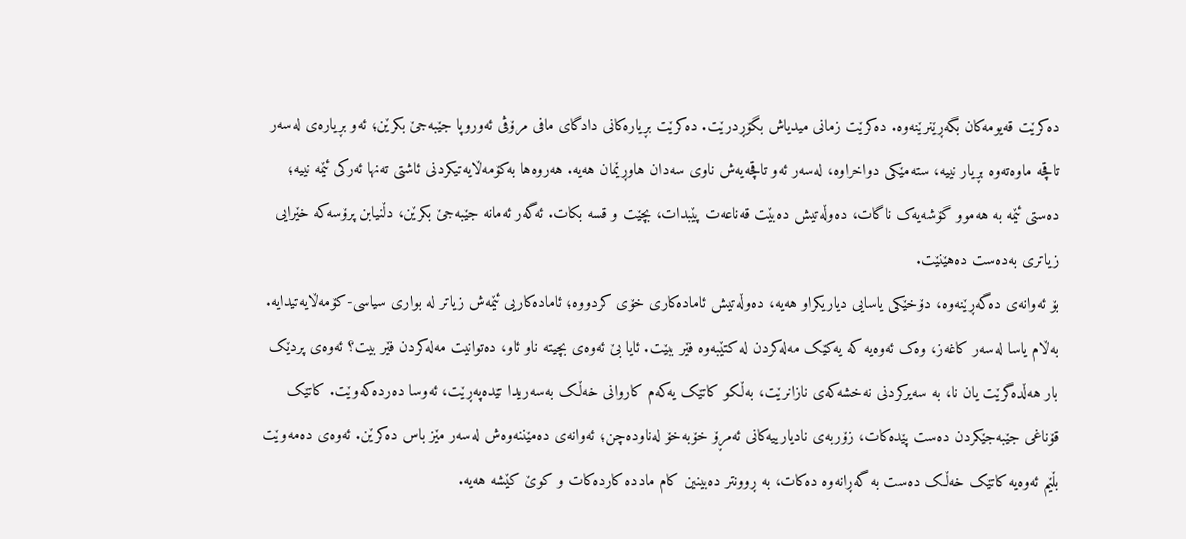دەکرێت قەیومەکان بگەڕێنرێنەوە. دەکرێت زمانی میدیاش بگۆڕدرێت. دەکرێت بڕیارەکانی دادگای مافی مرۆڤی ئەوروپا جێبەجێ بکرێن؛ ئەو بڕیارەی لەسەر تاقچە ماوەتەوە بڕیار نییە، ستەمێکی دواخراوە، لەسەر ئەو تاقچەیەش ناوی سەدان هاوڕێمان هەیە. هەروەها بەکۆمەڵایەتیکردنی ئاشتی تەنها ئەرکی ئێمە نییە؛ دەستی ئێمە بە هەموو گۆشەیەک ناگات، دەوڵەتیش دەبێت قەناعەت پێبدات، بچێت و قسە بکات. ئەگەر ئەمانە جێبەجێ بکرێن، دڵنیابن پرۆسەکە خێرایی زیاتری بەدەست دەهێنێت.
بۆ ئەوانەی دەگەڕێنەوە، دۆخێکی یاسایی دیاریکراو هەیە، دەوڵەتیش ئامادەکاری خۆی کردووە؛ ئامادەکاریی ئێمەش زیاتر لە بواری سیاسی-کۆمەڵایەتیدایە. بەڵام یاسا لەسەر کاغەز، وەک ئەوەیە کە یەکێک مەلەکردن لە کتێبەوە فێر ببێت. ئایا بێ ئەوەی بچیتە ناو ئاو، دەتوانیت مەلەکردن فێر بیت؟ ئەوەی پردێک بار هەڵدەگرێت یان نا، بە سەیرکردنی نەخشەکەی نازانرێت، بەڵکو کاتێک یەکەم کاروانی خەڵک بەسەریدا تێدەپەڕێت، ئەوسا دەردەکەوێت. کاتێک قۆناغی جێبەجێکردن دەست پێدەکات، زۆربەی نادیارییەکانی ئەمڕۆ خۆبەخۆ لەناودەچن؛ ئەوانەی دەمێننەوەش لەسەر مێز باس دەکرێن. ئەوەی دەمەوێت بڵێم ئەوەیە کاتێک خەڵک دەست بە گەڕانەوە دەکات، بە ڕوونتر دەبینین کام ماددە کاردەکات و کوێ کێشە هەیە.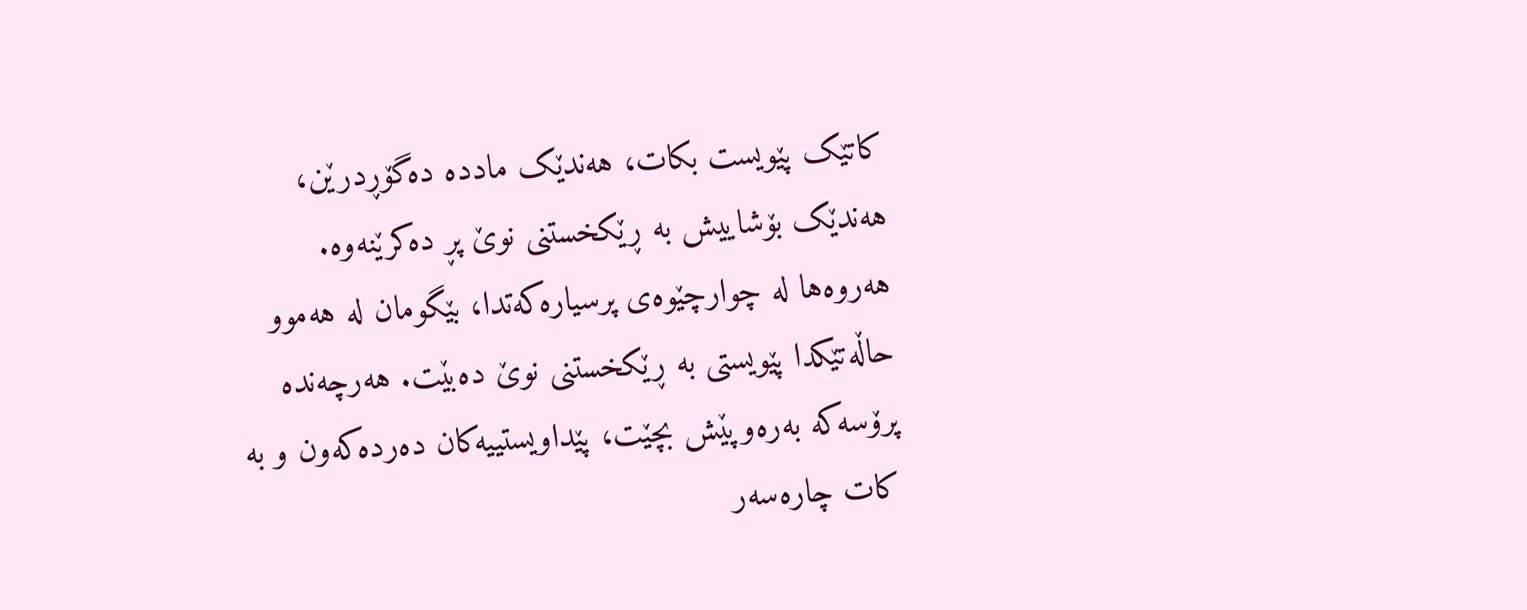کاتێک پێویست بکات، هەندێک ماددە دەگۆڕدرێن، هەندێک بۆشاییش بە ڕێکخستنی نوێ پڕ دەکرێنەوە.
هەروەها لە چوارچێوەی پرسیارەکەتدا، بێگومان لە هەموو حاڵەتێکدا پێویستی بە ڕێکخستنی نوێ دەبێت. هەرچەندە پرۆسەکە بەرەوپێش بچێت، پێداویستییەکان دەردەکەون و بە کات چارەسەر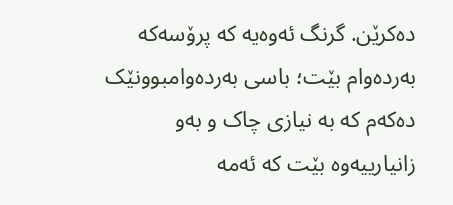دەکرێن. گرنگ ئەوەیە کە پرۆسەکە بەردەوام بێت؛ باسی بەردەوامبوونێک دەکەم کە بە نیازی چاک و بەو زانیارییەوە بێت کە ئەمە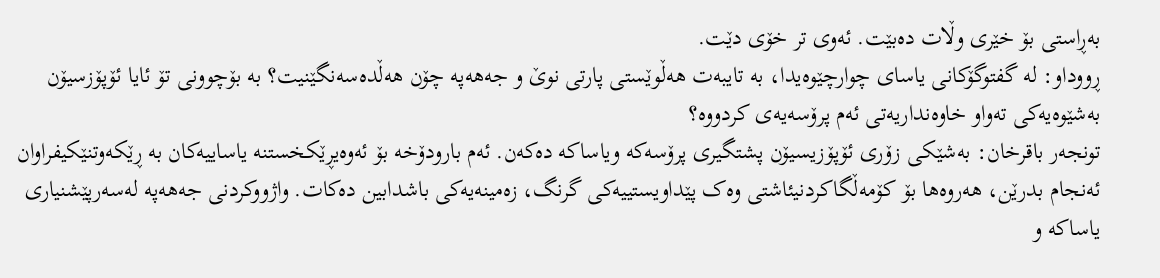بەڕاستی بۆ خێری وڵات دەبێت. ئەوی تر خۆی دێت.
ڕووداو: لە گفتوگۆکانی یاسای چوارچێوەیدا، بە تایبەت هەڵوێستی پارتی نوێ و جەهەپە چۆن هەڵدەسەنگێنیت؟ بە بۆچوونی تۆ ئایا ئۆپۆزسیۆن بەشێوەیەکی تەواو خاوەنداریەتی ئەم پرۆسەیەی کردووە؟
تونجەر باقرخان: بەشێکی زۆری ئۆپۆزیسیۆن پشتگیری پرۆسەکە ویاساکە دەکەن. ئەم بارودۆخە بۆ ئەوەیڕێکخستنە یاساییەکان بە ڕێکەوتنێکیفراوان ئەنجام بدرێن، هەروەها بۆ کۆمەڵگاکردنیئاشتی وەک پێداویستییەکی گرنگ، زەمینەیەکی باشدابین دەکات. واژووکردنی جەهەپە لەسەرپێشنیاری یاساکە و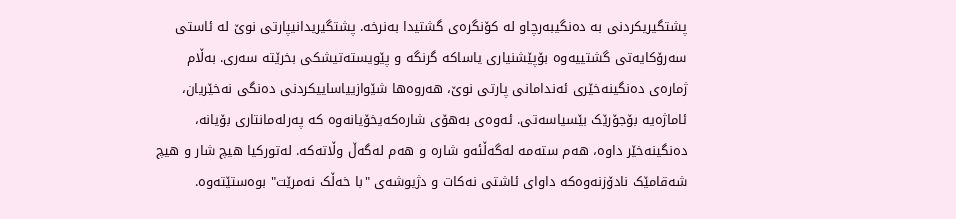پشتگیریکردنی بە دەنگیبەرچاو لە کۆنگرەی گشتیدا بەنرخە. پشتگیریدانیپارتی نوێ لە ئاستی سەرۆکایەتی گشتییەوە بۆپێشنیاری یاساکە گرنگە و پێویستەتیشکی بخرێتە سەری. بەڵام ژمارەی دەنگینەخێری ئەندامانی پارتی نوێ، هەروەها شێوازییاساییکردنی دەنگی نەخێریان، ئاماژەیە بۆجۆرێک بێسیاسەتی. ئەوەی بەهۆی شارەکەیخۆیانەوە کە پەرلەمانتاری بۆیانە، دەنگینەخێر داوە، هەم ستەمە لەگەڵئەو شارە و هەم لەگەڵ وڵاتەکە. لەتورکیا هیچ شار و هیچ شەقامێک نادۆزنەوەکە داوای ئاشتی نەکات و دژیوشەی "با خەڵک نەمرێت" بوەستێتەوە.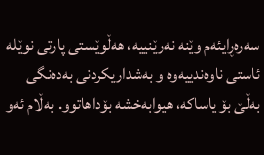سەرەڕایئەم وێنە نەرێنییە، هەڵوێستی پارتی نوێلە ئاستی ناوەندییەوە و بەشداریکردنی بەدەنگی بەڵێ بۆ یاساکە، هیوابەخشە بۆداهاتوو. بەڵام ئەو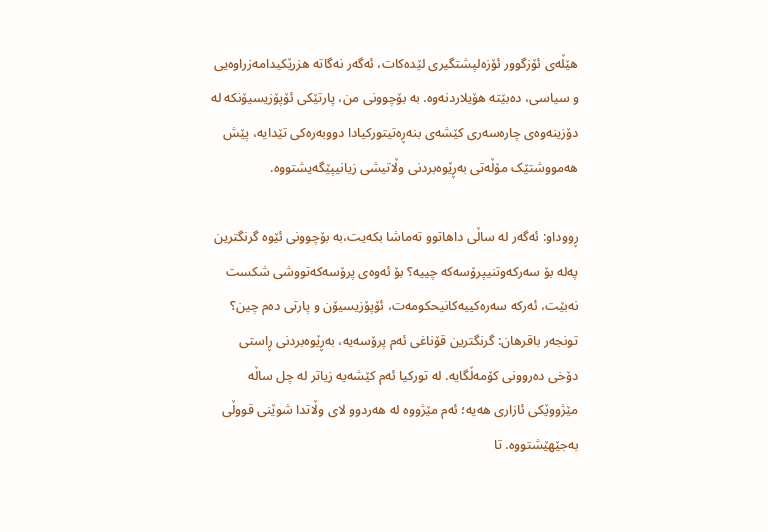هێڵەی ئۆزگوور ئۆزەلپشتگیری لێدەکات، ئەگەر نەگاتە هزرێکیدامەزراوەیی و سیاسی، دەبێتە هۆیلاردنەوە. بە بۆچوونی من، پارتێکی ئۆپۆزیسیۆنکە لە دۆزینەوەی چارەسەری کێشەی بنەڕەتیتورکیادا دووبەرەکی تێدایە، پێش هەمووشتێک مۆڵەتی بەڕێوەبردنی وڵاتیشی زیانیپێگەیشتووە.

ڕووداو: ئەگەر لە ساڵی داهاتوو تەماشا بکەیت،بە بۆچوونی ئێوە گرنگترین پەلە بۆ سەرکەوتنیپرۆسەکە چییە؟ بۆ ئەوەی پرۆسەکەتووشی شکست نەبێت، ئەرکە سەرەکییەکانیحکومەت، ئۆپۆزیسیۆن و پارتی دەم چین؟
تونجەر باقرهان: گرنگترین قۆناغی ئەم پرۆسەیە، بەڕێوەبردنی ڕاستی دۆخی دەروونی کۆمەڵگایە. لە تورکیا ئەم کێشەیە زیاتر لە چل ساڵە مێژووێکی ئازاری هەیە؛ ئەم مێژووە لە هەردوو لای وڵاتدا شوێنی قووڵی بەجێهێشتووە. تا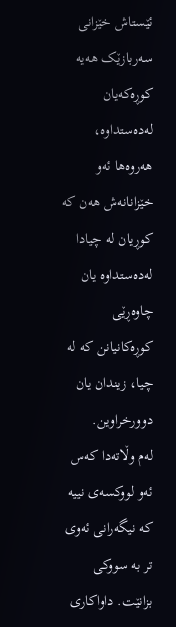ئێستاش خێزانی سەربازێک هەیە کوڕەکەیان لەدەستداوە، هەروەها ئەو خێزانانەش هەن کە کوڕیان لە چیادا لەدەستداوە یان چاوەڕێی کوڕەکانیانن کە لە چیا، زیندان یان دوورخراوین.
لەم وڵاتەدا کەس ئەو لووکسەی نییە کە نیگەرانی ئەوی تر بە سووکی بزانێت. داواکاری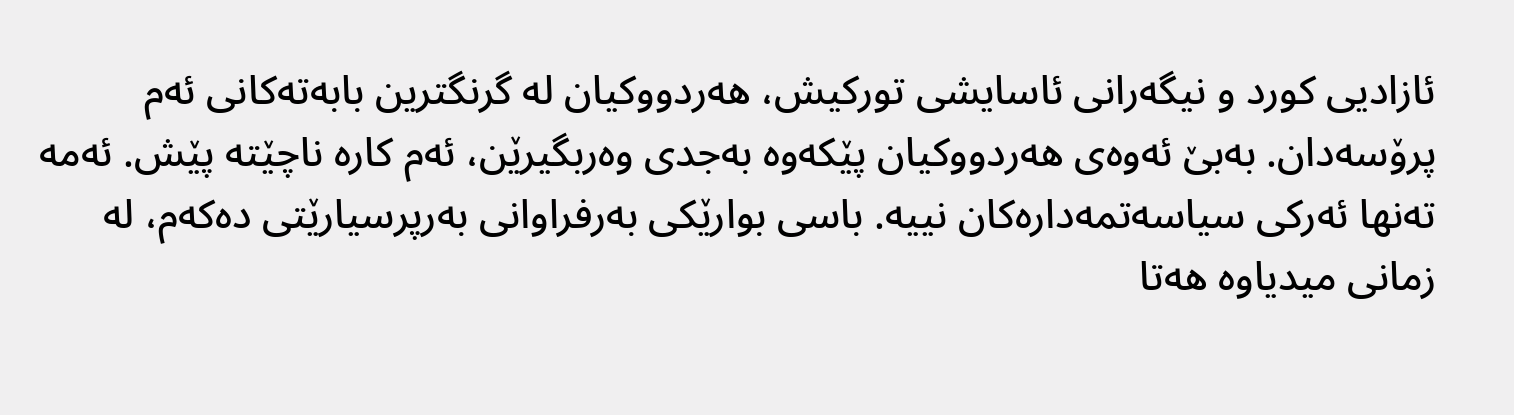ئازادیی کورد و نیگەرانی ئاسایشی تورکیش، هەردووکیان لە گرنگترین بابەتەکانی ئەم پرۆسەدان. بەبێ ئەوەی هەردووکیان پێکەوە بەجدی وەربگیرێن، ئەم کارە ناچێتە پێش. ئەمە تەنها ئەرکی سیاسەتمەدارەکان نییە. باسی بوارێکی بەرفراوانی بەرپرسیارێتی دەکەم، لە زمانی میدیاوە هەتا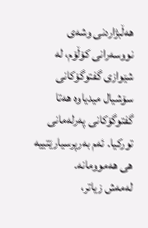هەڵبژاردنی وشەی نووسەرانی کۆڵۆم، لە شێوازی گفتوگۆکانی سۆشیال میدیاوە هەتا گفتوگۆکانی پەرلەمانی تورکیا. ئەم بەرپرسیارێتییە هی هەموومانە.
لەمەش زیاتر،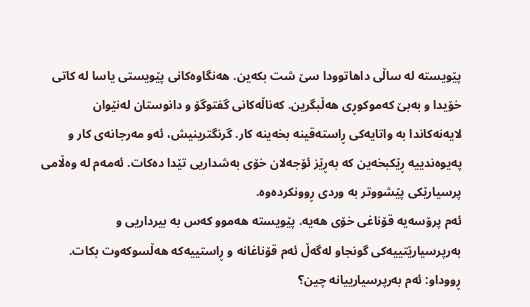پێویستە لە ساڵی داهاتوودا سێ شت بکەین. هەنگاوەکانی پێویستی یاسا لە کاتی خۆیدا و بەبێ کەموکوڕی هەڵبگرین. کەناڵەکانی گفتوگۆ و دانوستان لەنێوان لایەنەکاندا بە واتایەکی ڕاستەقینە بخەینە کار. گرنگترینیش، ئەو مەرجانەی کار و پەیوەندییە ڕێکبخەین کە بەڕێز ئۆجەلان خۆی بەشداریی تێدا دەکات. ئەمەم لە وەڵامی پرسیارێکی پێشووتر بە وردی ڕوونکردەوە.
ئەم پرۆسەیە قۆناغی خۆی هەیە. پێویستە هەموو کەس بە بیرداریی و بەرپرسیارێتییەکی گونجاو لەگەڵ ئەم قۆناغانە و ڕاستییەکە هەڵسوکەوت بکات.
ڕووداو: ئەم بەرپرسیارییانە چین؟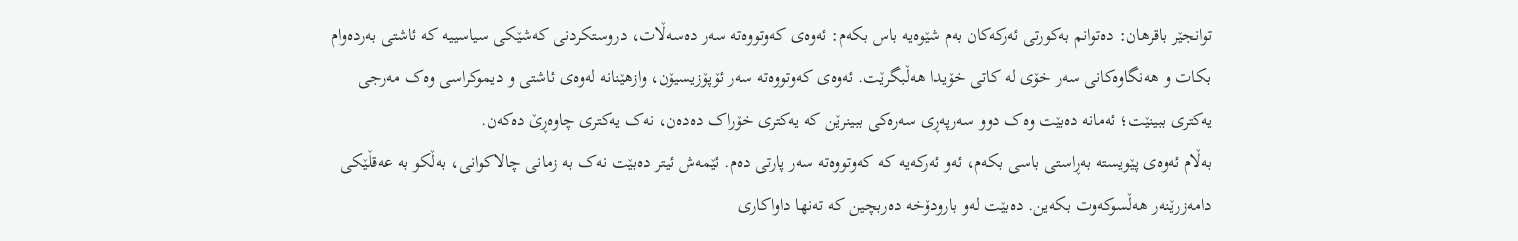توانجێر باقرهان: دەتوانم بەکورتی ئەرکەکان بەم شێوەیە باس بکەم: ئەوەی کەوتووەتە سەر دەسەڵات، دروستکردنی کەشێکی سیاسییە کە ئاشتی بەردەوام بکات و هەنگاوەکانی سەر خۆی لە کاتی خۆیدا هەڵبگرێت. ئەوەی کەوتووەتە سەر ئۆپۆزیسیۆن، وازهێنانە لەوەی ئاشتی و دیموکراسی وەک مەرجی یەکتری ببینێت؛ ئەمانە دەبێت وەک دوو سەرپەڕی سەرەکی ببینرێن کە یەکتری خۆراک دەدەن، نەک یەکتری چاوەڕێ دەکەن.
بەڵام ئەوەی پێویستە بەڕاستی باسی بکەم، ئەو ئەرکەیە کە کەوتووەتە سەر پارتی دەم. ئێمەش ئیتر دەبێت نەک بە زمانی چالاکوانی، بەڵکو بە عەقڵێکی دامەزرێنەر هەڵسوکەوت بکەین. دەبێت لەو بارودۆخە دەربچین کە تەنها داواکاری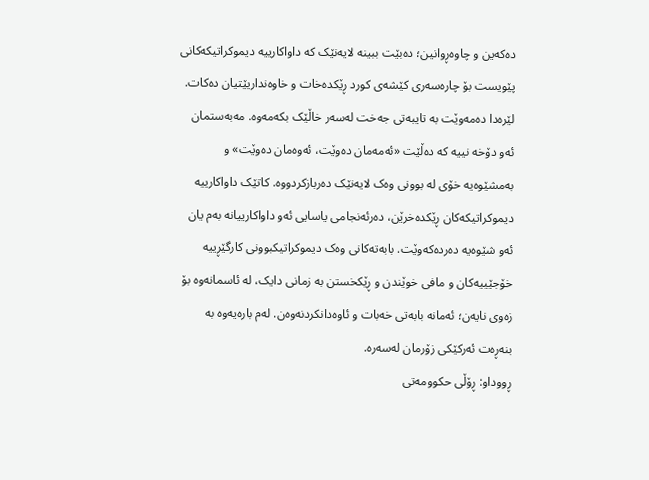دەکەین و چاوەڕوانین؛ دەبێت ببینە لایەنێک کە داواکارییە دیموکراتیکەکانی پێویست بۆ چارەسەری کێشەی کورد ڕێکدەخات و خاوەنداریێتیان دەکات.
لێرەدا دەمەوێت بە تایبەتی جەخت لەسەر خاڵێک بکەمەوە. مەبەستمان ئەو دۆخە نییە کە دەڵێت «ئەمەمان دەوێت، ئەوەمان دەوێت» و بەمشێوەیە خۆی لە بوونی وەک لایەنێک دەربازکردووە. کاتێک داواکارییە دیموکراتیکەکان ڕێکدەخرێن، دەرئەنجامی یاسایی ئەو داواکارییانە بەم یان ئەو شێوەیە دەردەکەوێت. بابەتەکانی وەک دیموکراتیکبوونی کارگێڕییە خۆجێییەکان و مافی خوێندن و ڕێکخستن بە زمانی دایک، لە ئاسمانەوە بۆ زەوی نایەن؛ ئەمانە بابەتی خەبات و ئاوەدانکردنەوەن. لەم بارەیەوە بە بنەڕەت ئەرکێکی زۆرمان لەسەرە.
ڕووداو: ڕۆڵی حکوومەتی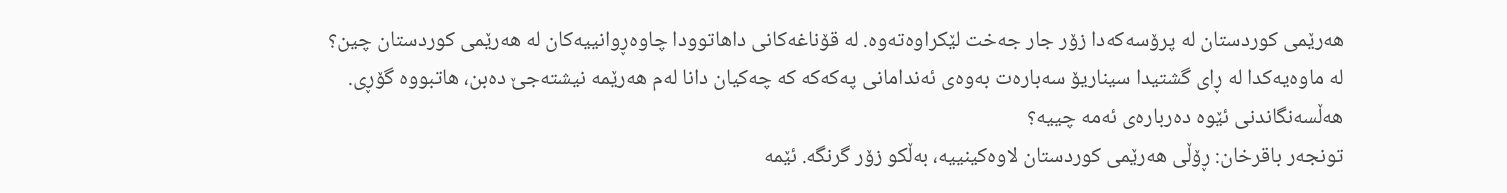هەرێمی کوردستان لە پرۆسەکەدا زۆر جار جەخت لێکراوەتەوە. لە قۆناغەکانی داهاتوودا چاوەڕوانییەکان لە هەرێمی کوردستان چین؟ لە ماوەیەکدا لە ڕای گشتیدا سیناریۆ سەبارەت بەوەی ئەندامانی پەکەکە کە چەکیان دانا لەم هەرێمە نیشتەجێ دەبن، هاتبووە گۆڕی. هەڵسەنگاندنی ئێوە دەربارەی ئەمە چییە؟
تونجەر باقرخان: ڕۆڵی هەرێمی کوردستان لاوەکینییە، بەڵکو زۆر گرنگە. ئێمە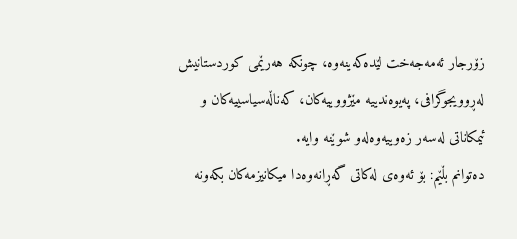زۆرجار ئەمەجەخت لێدەکەینەوە، چونکە هەرێمی کوردستانیش لەڕوویجوگرافی، پەیوەندییە مێژووییەکان، کەناڵەسیاسییەکان و ئیمکاناتی لەسەر زەوییەوەلەو شوێنە وایە.
دەتوانم بڵێم: بۆ ئەوەی لەکاتی گەڕانەوەدا میکانیزمەکان بکەونە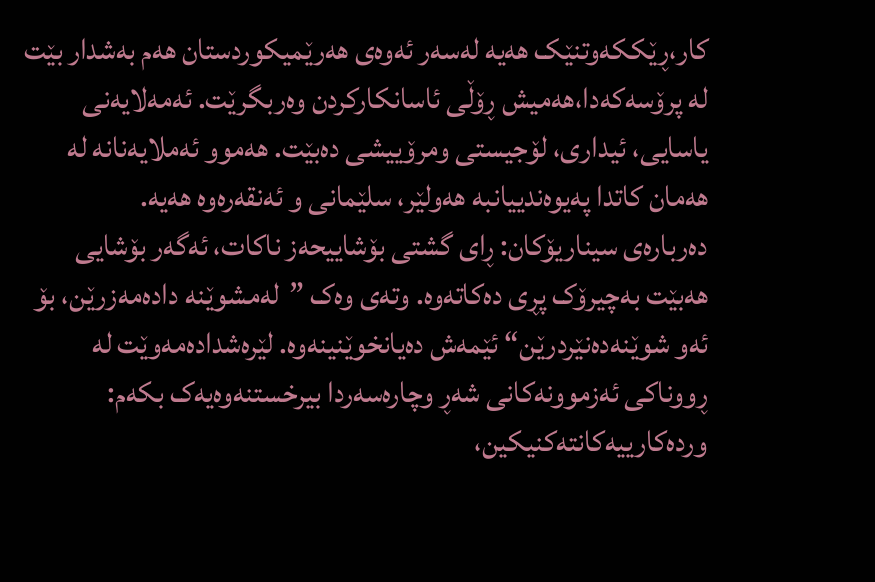کار،ڕێککەوتنێک هەیە لەسەر ئەوەی هەرێمیکوردستان هەم بەشدار بێت لە پرۆسەکەدا،هەمیش ڕۆڵی ئاسانکارکردن وەربگرێت. ئەمەلایەنی یاسایی، ئیداری، لۆجیستی ومرۆییشی دەبێت. هەموو ئەملایەنانە لە هەمان کاتدا پەیوەندییانبە هەولێر، سلێمانی و ئەنقەرەوە هەیە.
دەربارەی سیناریۆکان: ڕای گشتی بۆشاییحەز ناکات، ئەگەر بۆشایی هەبێت بەچیرۆک پڕی دەکاتەوە. وتەی وەک ”لەمشوێنە دادەمەزرێن، بۆ ئەو شوێنەدەنێردرێن“ ئێمەش دەیانخوێنینەوە. لێرەشدادەمەوێت لە ڕووناکی ئەزموونەکانی شەڕ وچارەسەردا بیرخستنەوەیەک بکەم: وردەکارییەکانتەکنیکین،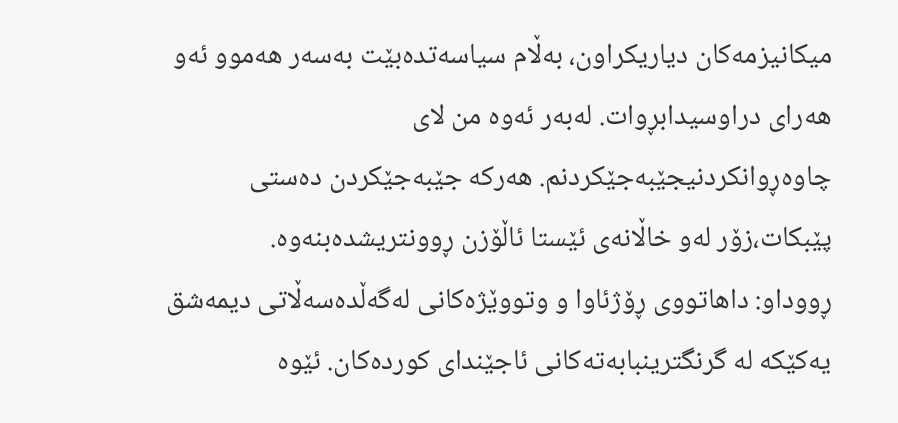میکانیزمەکان دیاریکراون، بەڵام سیاسەتدەبێت بەسەر هەموو ئەو هەرای دراوسیدابڕوات. لەبەر ئەوە من لای چاوەڕوانکردنیجێبەجێکردنم. هەرکە جێبەجێکردن دەستی پێبکات،زۆر لەو خاڵانەی ئێستا ئاڵۆزن ڕوونتریشدەبنەوە.
ڕووداو: داهاتووی ڕۆژئاوا و وتووێژەکانی لەگەڵدەسەڵاتی دیمەشق یەکێکە لە گرنگترینبابەتەکانی ئاجێندای کوردەکان. ئێوە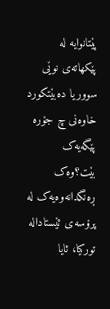پێتانوایە لە پێکهاتەی نوێی سووریا دەبێتکورد خاوەنی چ جۆرە پێگەیەک بێت؟وەک ڕەنگدانەوەیەک لە پرۆسەی ئێستادالە تورکیا، ئایا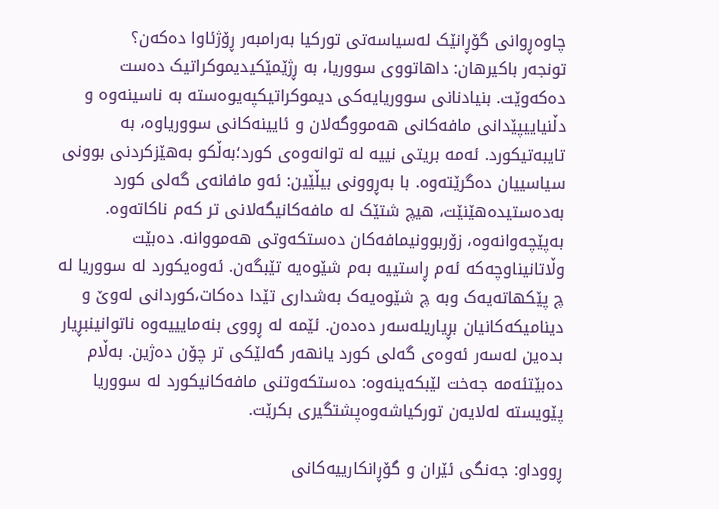چاوەڕوانی گۆڕانێک لەسیاسەتی تورکیا بەرامبەر ڕۆژئاوا دەکەن؟
تونجەر باکیرهان: داهاتووی سووریا، بە ڕژێمێکیدیموکراتیک دەست دەکەوێت. بنیادنانی سووریایەکی دیموکراتیکپەیوەستە بە ناسینەوە و دڵنیاییپێدانی مافەکانی هەمووگەلان و ئایینەکانی سووریاوە، بە تایبەتیکورد. ئەمە بریتی نییە لە توانەوەی کورد؛بەڵکو بەهێزکردنی بوونی سیاسییان دەگرێتەوە. با بەڕوونی بیڵێین: ئەو مافانەی گەلی کورد بەدەستیدەهێنێت، هیچ شتێک لە مافەکانیگەلانی تر کەم ناکاتەوە. بەپێچەوانەوە، زۆربوونیمافەکان دەستکەوتی هەمووانە. دەبێت وڵاتانیناوچەکە ئەم ڕاستییە بەم شێوەیە تێبگەن. ئەوەیکورد لە سووریا لە چ پێکهاتەیەک وبە چ شێوەیەک بەشداری تێدا دەکات،کوردانی لەوێ و دینامیکەکانیان بڕیاریلەسەر دەدەن. ئێمە لە ڕووی بنەمایییەوە ناتوانینبڕیار بدەین لەسەر ئەوەی گەلی کورد یانهەر گەلێکی تر چۆن دەژین. بەڵام دەبێتئەمە جەخت لێبکەینەوە: دەستکەوتنی مافەکانیکورد لە سووریا پێویستە لەلایەن تورکیاشەوەپشتگیری بکرێت.

ڕووداو: جەنگی ئێران و گۆڕانکارییەکانی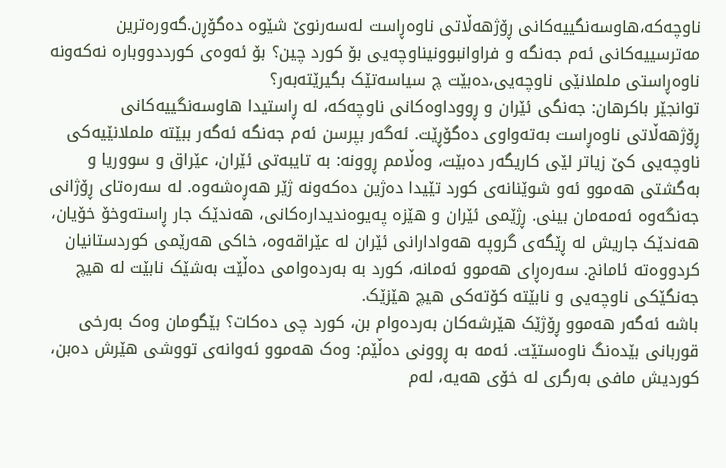ناوچەکە،هاوسەنگییەکانی ڕۆژهەڵاتی ناوەڕاست لەسەرنوێ شێوە دەگۆڕن.گەورەترین مەترسییەکانی ئەم جەنگە و فراوانبوونیناوچەیی بۆ کورد چین؟ بۆ ئەوەی کورددووبارە نەکەونە ناوەڕاستی ململانێی ناوچەیی،دەبێت چ سیاسەتێک بگیرێتەبەر؟
توانجێر باکرهان: جەنگی ئێران و ڕووداوەکانی ناوچەکە، لە ڕاستیدا هاوسەنگییەکانی ڕۆژهەڵاتی ناوەڕاست بەتەواوی دەگۆڕێت. ئەگەر بپرسن ئەم جەنگە ئەگەر ببێتە ململانێیەکی ناوچەیی کێ زیاتر لێی کاریگەر دەبێت، وەڵامم ڕوونە: بە تایبەتی ئێران، عێراق و سووریا و بەگشتی هەموو ئەو شوێنانەی کورد تێیدا دەژین دەکەونە ژێر هەڕەشەوە. لە سەرەتای ڕۆژانی جەنگەوە ئەمەمان بینی. ڕژێمی ئێران و هێزە پەیوەندیدارەکانی، هەندێک جار ڕاستەوخۆ خۆیان، هەندێک جاریش لە ڕێگەی گروپە هەوادارانی ئێران لە عێراقەوە، خاکی هەرێمی کوردستانیان کردووەتە ئامانج. سەرەڕای هەموو ئەمانە، کورد بە بەردەوامی دەڵێت بەشێک نابێت لە هیچ جەنگێکی ناوچەیی و نابێتە کۆتەکی هیچ هێزێک.
باشە ئەگەر هەموو ڕۆژێک هێرشەکان بەردەوام بن، کورد چی دەکات؟ بێگومان وەک بەرخی قوربانی بێدەنگ ناوەستێت. ئەمە بە ڕوونی دەڵێم: وەک هەموو ئەوانەی تووشی هێرش دەبن، کوردیش مافی بەرگری لە خۆی هەیە، لەم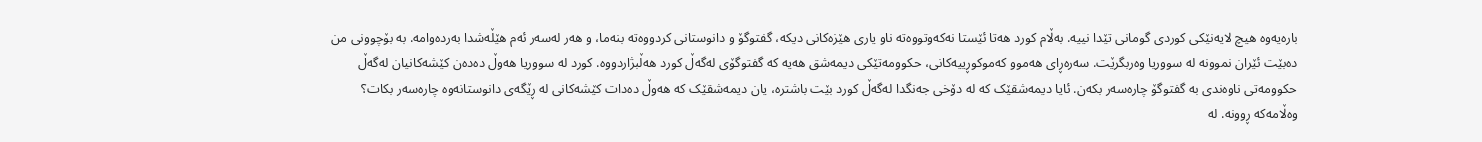بارەیەوە هیچ لایەنێکی کوردی گومانی تێدا نییە. بەڵام کورد هەتا ئێستا نەکەوتووەتە ناو یاری هێزەکانی دیکە، گفتوگۆ و دانوستانی کردووەتە بنەما، و هەر لەسەر ئەم هێڵەشدا بەردەوامە. بە بۆچوونی من دەبێت ئێران نموونە لە سووریا وەربگرێت. سەرەڕای هەموو کەموکوڕییەکانی، حکوومەتێکی دیمەشق هەیە کە گفتوگۆی لەگەڵ کورد هەڵبژاردووە. کورد لە سووریا هەوڵ دەدەن کێشەکانیان لەگەڵ حکوومەتی ناوەندی بە گفتوگۆ چارەسەر بکەن. ئایا دیمەشقێک کە لە دۆخی جەنگدا لەگەڵ کورد بێت باشترە، یان دیمەشقێک کە هەوڵ دەدات کێشەکانی لە ڕێگەی دانوستانەوە چارەسەر بکات؟ وەڵامەکە ڕوونە. لە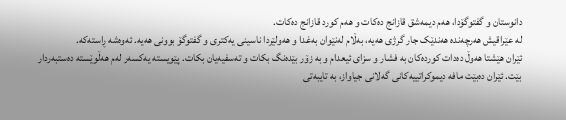دانوستان و گفتوگۆدا، هەم دیمەشق قازانج دەکات و هەم کورد قازانج دەکات.
لە عێراقیش هەرچەندە هەندێک جار گرژی هەیە، بەڵام لەنێوان بەغدا و هەولێردا ناسینی یەکتری و گفتوگۆ بوونی هەیە. ئەوەشە ڕاستەکە.
ئێران هێشتا هەوڵ دەدات کوردەکان بە فشار و سزای ئیعدام و بە زۆر بێدەنگ بکات و تەسفیەیان بکات. پێویستە یەکسەر لەم هەڵوێستە دەستبەردار بێت. ئێران دەبێت مافە دیموکراتییەکانی گەلانی جیاواز، بە تایبەتی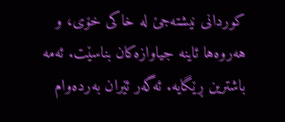کوردانی نیشتەجێ لە خاکی خۆی، و هەروەها ئاینە جیاوازەکان بناسێت. ئەمە باشترین ڕێگایە. ئەگەر ئێران بەردەوام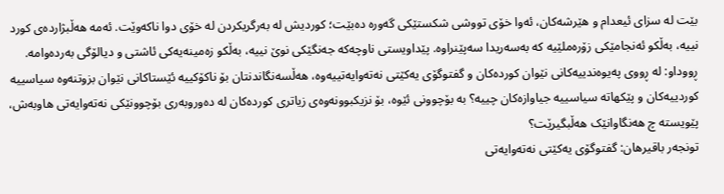بێت لە سزای ئیعدام و هێرشەکان، ئەوا خۆی تووشی شکستێکی گەورە دەبێت؛ کوردیش لە بەرگریکردن لە خۆی دوا ناکەوێت. ئەمە هەڵبژاردەی کورد نییە، بەڵکو ئەنجامێکی زۆرەملێیە کە بەسەریدا سەپێنراوە. پێداویستی ناوچەکە جەنگێکی نوێ نییە، بەڵکو زەمینەیەکی ئاشتی و دیالۆگی بەردەوامە.
ڕووداو: لە ڕووی پەیوەندییەکانی نێوان کوردەکان و گفتوگۆی یەکێتی نەتەوایەتییەوە، هەڵسەنگاندنتان بۆ ناکۆکییە ئێستاکانی نێوان بزوتنەوە سیاسییە کوردییەکان و پێکهاتە سیاسییە جیاوازەکان چییە؟ بە بۆچوونی ئێوە، بۆ نزیکبوونەوەی زیاتری کوردەکان لە دەوروبەری بۆچوونێکی نەتەوایەتی هاوبەش، پێویستە چ هەنگاوانێک هەڵبگیرێت؟
تونجەر باقیرهان: گفتوگۆی یەکێتی نەتەوایەتی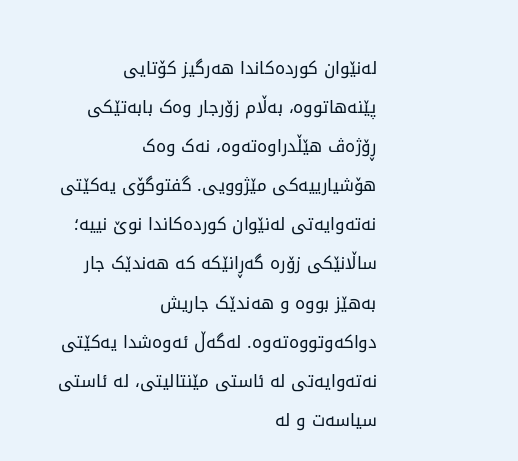لەنێوان کوردەکاندا هەرگیز کۆتایی پێنەهاتووە، بەڵام زۆرجار وەک بابەتێکی ڕۆژەڤ هێڵدراوەتەوە، نەک وەک هۆشیارییەکی مێژوویی. گفتوگۆی یەکێتی نەتەوایەتی لەنێوان کوردەکاندا نوێ نییە؛ ساڵانێکی زۆرە گەڕانێکە کە هەندێک جار بەهێز بووە و هەندێک جاریش دواکەوتووەتەوە. لەگەڵ ئەوەشدا یەکێتی نەتەوایەتی لە ئاستی مێنتالیتی، لە ئاستی سیاسەت و لە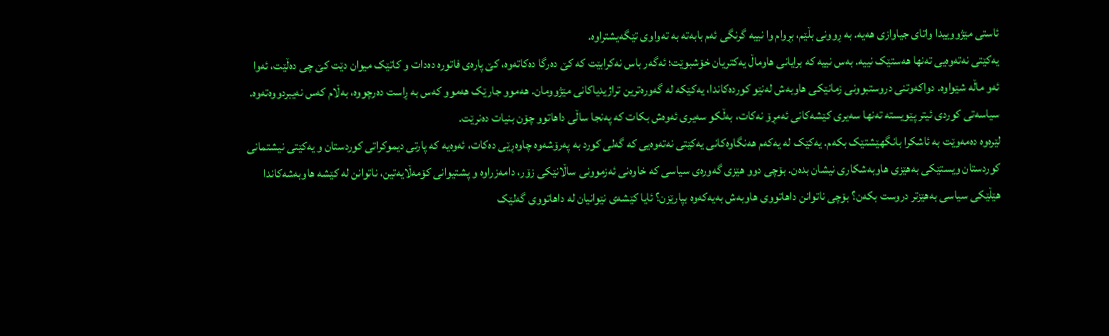ئاستی مێژووییدا واتای جیاوازی هەیە. بە ڕوونی بڵێم، بڕوام وا نییە گرنگی ئەم بابەتە بە تەواوی تێگەیشتراوە.
یەکێتی نەتەوەیی تەنها هەستێک نییە. بەس نییە کە برایانی هاوماڵ یەکتریان خۆشبوێت؛ ئەگەر باس نەکرابێت کە کێ دەرگا دەکاتەوە، کێ پارەی فاتورە دەدات و کاتێک میوان دێت کێ چی دەڵێت، ئەوا ئەو ماڵە شێواوە. دواکەوتنی دروستبوونی زمانێکی هاوبەش لەنێو کوردەکاندا، یەکێکە لە گەورەترین تراژیدیاکانی مێژوومان. هەموو جارێک هەموو کەس بە ڕاست دەرچووە، بەڵام کەس نەیبردووەتەوە. سیاسەتی کوردی ئیتر پێویستە تەنها سەیری کێشەکانی ئەمڕۆ نەکات، بەڵکو سەیری ئەوەش بکات کە پەنجا ساڵی داهاتوو چۆن بنیات دەنرێت.
لێرەوە دەمەوێت بە ئاشکرا بانگهێشتێک بکەم. یەکێک لە یەکەم هەنگاوەکانی یەکێتی نەتەوەیی کە گەلی کورد بە پەرۆشەوە چاوەڕێی دەکات، ئەوەیە کە پارتی دیموکراتی کوردستان و یەکێتی نیشتمانی کوردستان ویستێکی بەهێزی هاوبەشکاری نیشان بدەن. بۆچی دوو هێزی گەورەی سیاسی کە خاوەنی ئەزموونی ساڵانێکی زۆر، دامەزراوە و پشتیوانی کۆمەڵایەتین، ناتوانن لە کێشە هاوبەشەکاندا هێڵێکی سیاسی بەهێزتر دروست بکەن؟ بۆچی ناتوانن داهاتووی هاوبەش بەیەکەوە بپارێزن؟ ئایا کێشەی نێوانیان لە داهاتووی گەلێک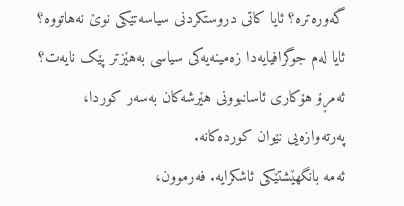گەورەترە؟ ئایا کاتی دروستکردنی سیاسەتێکی نوێ نەهاتووە؟ ئایا لەم جوگرافیایەدا زەمینەیەکی سیاسی بەهێزتر پێک نایەت؟ ئەمڕۆ هۆکاری ئاسانبوونی هێرشەکان بەسەر کوردا، پەرتەوازەیی نێوان کوردەکانە.
ئەمە بانگهێشتێکی ئاشکرایە. فەرموون،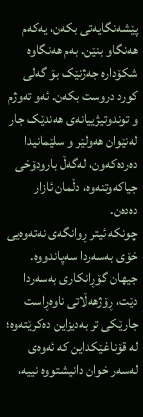پێشەنگایەتی بکەن، یەکەم هەنگاو بنێن. بەم هەنگاوە شکۆدارە جەژنێک بۆ گەلی کورد دروست بکەن. ئەو تەوژم و توندوتیژییانەی هەندێک جار لەنێوان هەولێر و سلێمانیدا دەردەکەون، لەگەڵ بارودۆخی جیاکەوتنەوە، دڵمان ئازار دەدەن.
چونکە ئیتر ڕوانگەی نەتەوەیی خۆی بەسەردا سەپاندووە. جیهان گۆڕانکاری بەسەردا دێت، ڕۆژهەڵاتی ناوەڕاست جارێکی تر بەدیزاین دەکرێتەوە؛ لە قۆناغێکداین کە ئەوەی لەسەر خوان دانیشتووە نییە،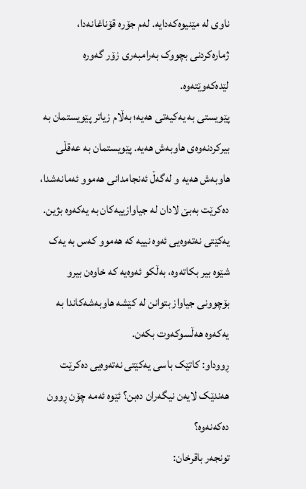ناوی لە مێنیوەکەدایە. لەم جۆرە قۆناغانەدا، ژمارەکردنی بچووک بەرامبەری زۆر گەورە لێدەکەوێتەوە.
پێویستی بە یەکیەتی هەیە؛ بەڵام زیاتر پێویستمان بە بیرکردنەوەی هاوبەش هەیە. پێویستمان بە عەقڵی هاوبەش هەیە و لەگەڵ ئەنجامدانی هەموو ئەمانەشدا، دەکرێت بەبێ لادان لە جیاوازییەکان بە یەکەوە بژین. یەکێتی نەتەوەیی ئەوە نییە کە هەموو کەس بە یەک شێوە بیر بکاتەوە، بەڵکو ئەوەیە کە خاوەن بیرو بۆچوونی جیاواز بتوانن لە کێشە هاوبەشەکاندا بە یەکەوە هەڵسوکەوت بکەن.
ڕووداو: کاتێک باسی یەکێتی نەتەوەیی دەکرێت هەندێک لایەن نیگەران دەبن؟ ئێوە ئەمە چۆن ڕوون دەکەنەوە؟
تونجەر باقرخان: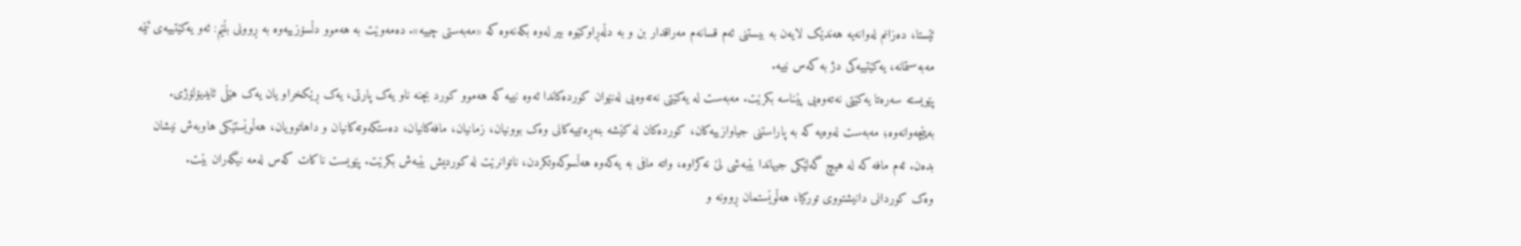ئێستا، دەزانم لەوانەیە هەندێک لایەن بە بیستنی ئەم قسانەم مەراقدار بن و بە دڵەڕاوکێوە بیر لەوە بکەنەوە کە «مەبەستی چییە». دەمەوێت بە هەموو دڵسۆزییەوە بە ڕوونی بڵێم: ئەو یەکێتییەی ئێمە مەبەستمانە، یەکێتییەکی دژ بە کەس نییە.
پێویستە سەرەتا یەکێتی نەتەوەیی پێناسە بکرێت. مەبەست لە یەکێتی نەتەوەیی لەنێوان کوردەکاندا ئەوە نییە کە هەموو کورد بچنە ناو یەک پارتی، یەک ڕێکخراو یان یەک هێڵی ئایدیۆلۆژی. بەپێچەوانەوە؛ مەبەست لەوەیە کە بە پاراستنی جیاوازییەکان، کوردەکان لە کێشە بنەڕەتییەکانی وەک بوونیان، زمانیان، مافەکانیان، دەستکەوتەکانیان و داهاتوویان، هەڵوێستێکی هاوبەش نیشان بدەن. ئەم مافە کە لە هیچ گەلێکی جیهاندا بێبەشی لێ نەکراوە، واتە مافی بە یەکەوە هەڵسوکەوتکردن، ناتوانرێت لە کوردیش بێبەش بکرێت. پێویست ناکات کەس لەمە نیگەران بێت.
وەک کوردانی دانیشتووی تورکیا، هەڵوێستمان ڕوونە و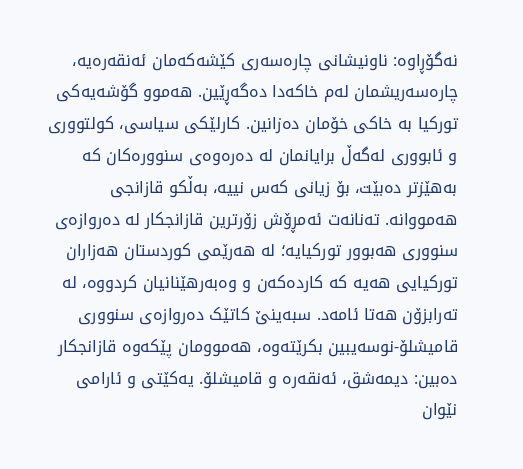نەگۆڕاوە: ناونیشانی چارەسەری کێشەکەمان ئەنقەرەیە، چارەسەریشمان لەم خاکەدا دەگەڕێین. هەموو گۆشەیەکی تورکیا بە خاکی خۆمان دەزانین. کارلێکی سیاسی، کولتووری و ئابووری لەگەڵ برایانمان لە دەرەوەی سنوورەکان کە بەهێزتر دەبێت، بۆ زیانی کەس نییە، بەڵکو قازانجی هەمووانە. تەنانەت ئەمڕۆش زۆرترین قازانجکار لە دەروازەی سنووری هەبوور تورکیایە؛ لە هەرێمی کوردستان هەزاران تورکیایی هەیە کە کاردەکەن و وەبەرهێنانیان کردووە، لە تەرابزۆن هەتا ئامەد. سبەینێ کاتێک دەروازەی سنووری قامیشلۆ-نوسەیبین بکرێتەوە، هەموومان پێکەوە قازانجکار دەبین: دیمەشق، ئەنقەرە و قامیشلۆ. یەکێتی و ئارامی نێوان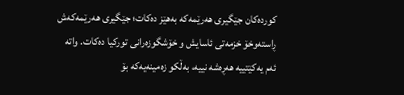کوردەکان جێگیری هەرێمەکە بەهێز دەکات؛ جێگیری هەرێمەکەش ڕاستەوخۆ خزمەتی ئاسایش و خۆشگوزەرانی تورکیا دەکات. واتە ئەم یەکێتییە هەڕەشە نییە، بەڵکو زەمینەیەکە بۆ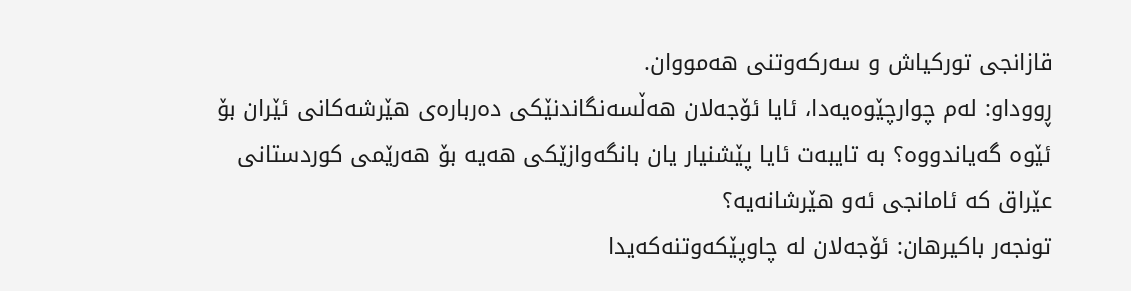قازانجی تورکیاش و سەرکەوتنی هەمووان.
ڕووداو: لەم چوارچێوەیەدا، ئایا ئۆجەلان هەڵسەنگاندنێکی دەربارەی هێرشەکانی ئێران بۆ ئێوە گەیاندووە؟ بە تایبەت ئایا پێشنیار یان بانگەوازێکی هەیە بۆ هەرێمی کوردستانی عێراق کە ئامانجی ئەو هێرشانەیە؟
تونجەر باکیرهان: ئۆجەلان لە چاوپێکەوتنەکەیدا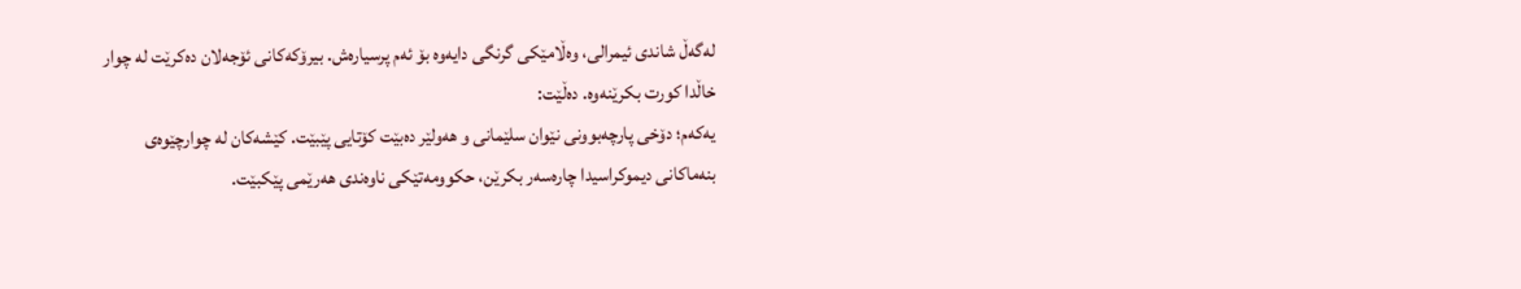لەگەڵ شاندی ئیمرالی، وەڵامێکی گرنگی دایەوە بۆ ئەم پرسیارەش. بیرۆکەکانی ئۆجەلان دەکرێت لە چوار خاڵدا کورت بکرێنەوە. دەڵێت:
یەکەم؛ دۆخی پارچەبوونی نێوان سلێمانی و هەولێر دەبێت کۆتایی پێبێت. کێشەکان لە چوارچێوەی بنەماکانی دیموکراسیدا چارەسەر بکرێن، حکوومەتێکی ناوەندی هەرێمی پێکبێت.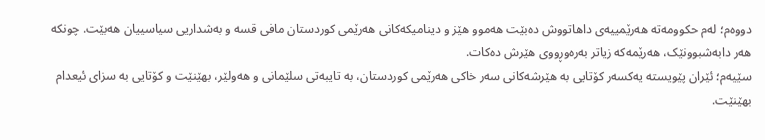دووەم؛ لەم حکوومەتە هەرێمییەی داهاتووش دەبێت هەموو هێز و دینامیکەکانی هەرێمی کوردستان مافی قسە و بەشداریی سیاسییان هەبێت. چونکە هەر دابەشبوونێک، هەرێمەکە زیاتر بەرەوڕووی هێرش دەکات.
سێیەم؛ ئێران پێویستە یەکسەر کۆتایی بە هێرشەکانی سەر خاکی هەرێمی کوردستان، بە تایبەتی سلێمانی و هەولێر، بهێنێت و کۆتایی بە سزای ئیعدام بهێنێت.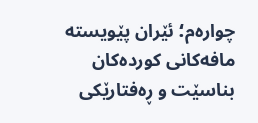چوارەم؛ ئێران پێویستە مافەکانی کوردەکان بناسێت و ڕەفتارێکی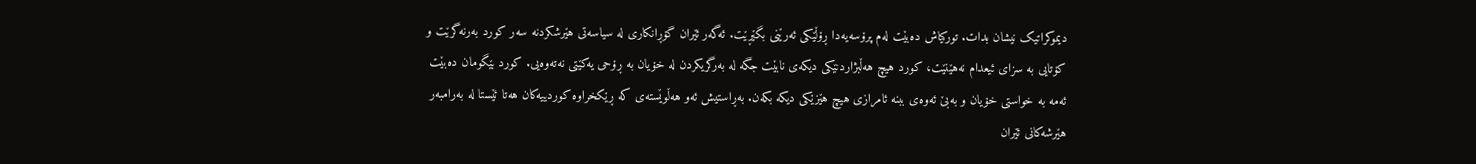دیموکراتیک نیشان بدات. تورکیاش دەبێت لەم پرۆسەیەدا ڕۆڵێکی ئەرێنی بگێڕێت. ئەگەر ئێران گۆڕانکاری لە سیاسەتی هێرشکردنە سەر کورد بەرنەگرێت و کۆتایی بە سزای ئیعدام نەهێنێت، کورد هیچ هەڵبژاردنێکی دیکەی نابێت جگە لە بەرگریکردن لە خۆیان بە ڕۆحی یەکێتی نەتەوەیی. کورد بێگومان دەبێت ئەمە بە خواستی خۆیان و بەبێ ئەوەی ببنە ئامرازی هیچ هێزێکی دیکە بکەن. بەڕاستیش ئەو هەڵوێستەی کە ڕێکخراوە کوردییەکان هەتا ئێستا لە بەرامبەر هێرشەکانی ئێران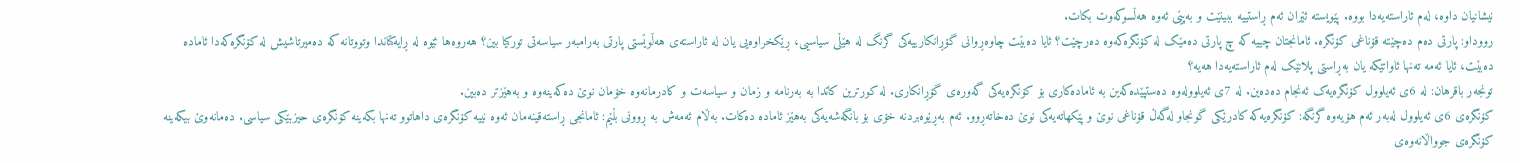نیشانیان داوە، لەم ئاراستەیەدا بووە. پێویستە ئێران ئەم ڕاستییە ببینێت و بەپێی ئەوە هەڵسوکەوت بکات.
رووداو: پارتی دەم دەچێتە قۆناغی کۆنگرە. ئامانجتان چییە کە چ پارتی دەمێک لە کۆنگرەکەوە دەرچێت؟ ئایا دەبێت چاوەڕوانی گۆڕانکارییەکی گرنگ لە هێڵی سیاسیی، ڕێکخراوەیی یان لە ئاراستەی هەڵوێستی پارتی بەرامبەر سیاسەتی تورکیا بین؟ هەروەها ئێوە لە ڕایەکتاندا وتووتانە کە دەمیرتاشیش لە کۆنگرەکەدا ئامادە دەبێت، ئایا ئەمە تەنها ئاواتێکە یان بەڕاستی پلانێک لەم ئاراستەیەدا هەیە؟
تونجەر باقرهان: لە 6ی ئەیلوول کۆنگرەیەک ئەنجام دەدەین. لە 7ی ئەیلوولەوە دەستپێدەکەین بە ئامادەکاری بۆ کۆنگرەیەکی گەورەی گۆڕانکاری. لە کورترین کاتدا بە بەرنامە و زمان و سیاسەت و کادرمانەوە خۆمان نوێ دەکەینەوە و بەهێزتر دەبین.
کۆنگرەی 6ی ئەیلوول لەبەر ئەم هۆیەوە گرنگە: کۆنگرەیەکە کادرێکی گونجاو لەگەڵ قۆناغی نوێ و پێکهاتەیەکی نوێ دەخاتەڕوو. ئەم بەڕێوەبردنە خۆی بۆ بانگەشەیەکی بەهێز ئامادە دەکات. بەڵام ئەمەش بە ڕوونی بڵێم: ئامانجی ڕاستەقینەمان ئەوە نییە کۆنگرەی داهاتوو تەنها بکەینە کۆنگرەی حیزبێکی سیاسی. دەمانەوێ بیکەینە کۆنگرەی جوواڵانەوەی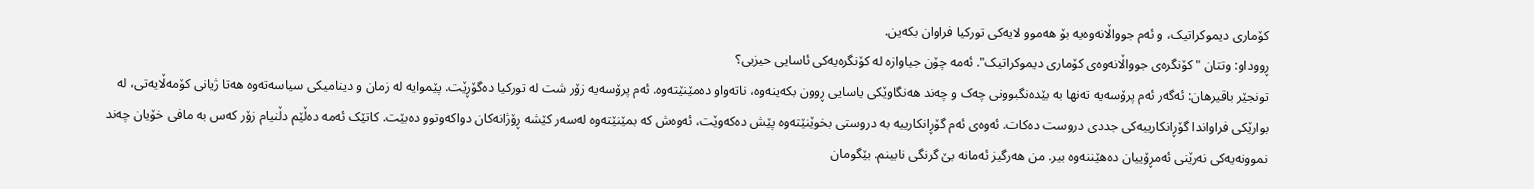کۆماری دیموکراتیک، و ئەم جوواڵانەوەیە بۆ هەموو لایەکی تورکیا فراوان بکەین.
ڕووداو: وتتان "کۆنگرەی جوواڵانەوەی کۆماری دیموکراتیک". ئەمە چۆن جیاوازە لە کۆنگرەیەکی ئاسایی حیزبی؟
تونجێر باقیرهان: ئەگەر ئەم پرۆسەیە تەنها بە بێدەنگبوونی چەک و چەند هەنگاوێکی یاسایی ڕوون بکەینەوە، ناتەواو دەمێنێتەوە. ئەم پرۆسەیە زۆر شت لە تورکیا دەگۆڕێت. پێموایە لە زمان و دینامیکی سیاسەتەوە هەتا ژیانی کۆمەڵایەتی، لە بوارێکی فراواندا گۆڕانکارییەکی جددی دروست دەکات. ئەوەی ئەم گۆڕانکارییە بە دروستی بخوێنێتەوە پێش دەکەوێت، ئەوەش کە بمێنێتەوە لەسەر کێشە ڕۆژانەکان دواکەوتوو دەبێت. کاتێک ئەمە دەڵێم دڵنیام زۆر کەس بە مافی خۆیان چەند نموونەیەکی نەرێنی ئەمڕۆییان دەهێننەوە بیر. من هەرگیز ئەمانە بێ گرنگی نابینم. بێگومان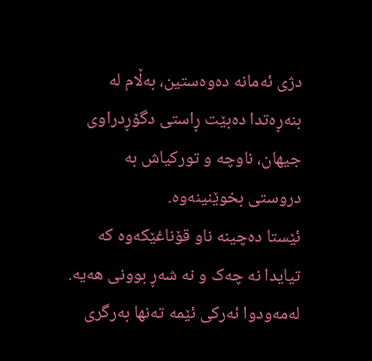دژی ئەمانە دەوەستین، بەڵام لە بنەڕەتدا دەبێت ڕاستی دگۆڕدراوی جیهان، ناوچە و تورکیاش بە دروستی بخوێنینەوە.
ئێستا دەچینە ناو قۆناغێکەوە کە تیایدا نە چەک و نە شەڕ بوونی هەیە. لەمەودوا ئەرکی ئێمە تەنها بەرگری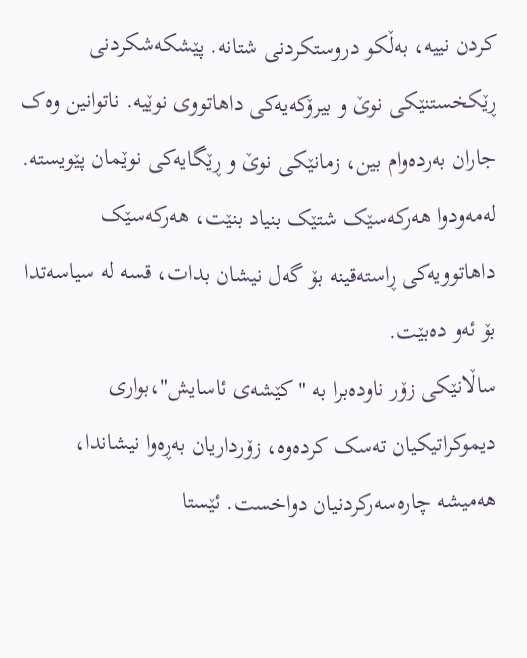کردن نییە، بەڵکو دروستکردنی شتانە. پێشکەشکردنی ڕێکخستنێکی نوێ و بیرۆکەیەکی داهاتووی نوێیە. ناتوانین وەک جاران بەردەوام بین، زمانێکی نوێ و ڕێگایەکی نوێمان پێویستە. لەمەودوا هەرکەسێک شتێک بنیاد بنێت، هەرکەسێک داهاتوویەکی ڕاستەقینە بۆ گەل نیشان بدات، قسە لە سیاسەتدا بۆ ئەو دەبێت.
ساڵانێکی زۆر ناودەبرا بە "کێشەی ئاسایش"،بواری دیموکراتیکیان تەسک کردەوە، زۆرداریان بەڕەوا نیشاندا، هەمیشە چارەسەرکردنیان دواخست. ئێستا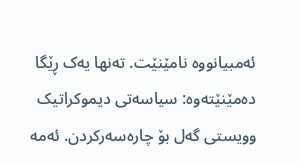ئەمبیانووە نامێنێت. تەنها یەک ڕێگا دەمێنێتەوە: سیاسەتی دیموکراتیک وویستی گەل بۆ چارەسەرکردن. ئەمە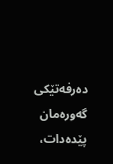دەرفەتێکی گەورەمان پێدەدات،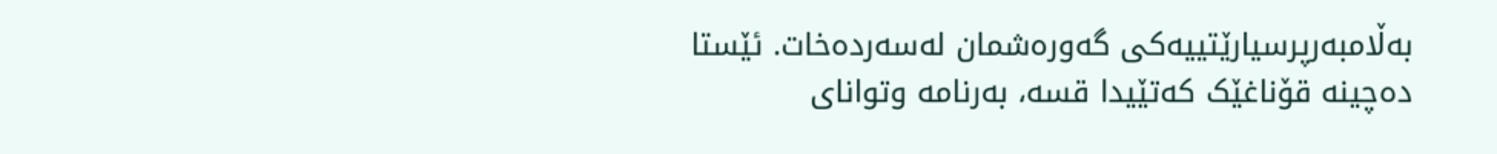بەڵامبەرپرسیارێتییەکی گەورەشمان لەسەردەخات. ئێستا دەچینە قۆناغێک کەتێیدا قسە، بەرنامە وتوانای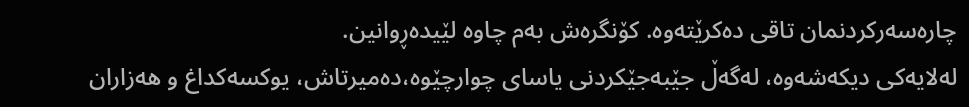چارەسەرکردنمان تاقی دەکرێتەوە. کۆنگرەش بەم چاوە لێیدەڕوانین.
لەلایەکی دیکەشەوە، لەگەڵ جێبەجێکردنی یاسای چوارچێوە،دەمیرتاش، یوکسەکداغ و هەزاران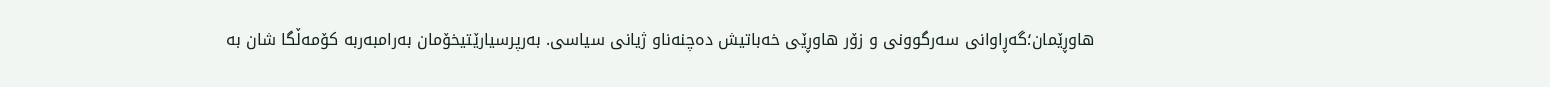هاوڕێمان؛گەڕاوانی سەرگوونی و زۆر هاوڕێی خەباتیش دەچنەناو ژیانی سیاسی. بەرپرسیارێتیخۆمان بەرامبەربە کۆمەڵگا شان بە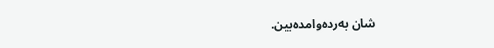شان بەردەوامدەبین.